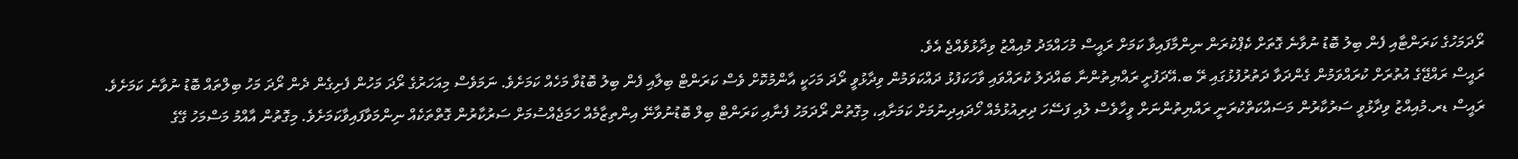ރޯދަމަހުގެ ކަރަންޓާއި ފެން ބިލު ބޮޑު ނުވާނެ ގޮތަށް ކެޕްކުރަން ނިންމާފައިވާ ކަމަށް ރައީސް މުހައްމަދު މުއިއްޒު ވިދާޅުވެއްޖެ އެވެ.
ރައީސް ރައްޖޭގެ އުތުރަށް ކުރައްވަމުން ގެންދަވާ ދަތުރުފުޅުގައި ރޭ ބ.އޭދަފުށީ ރައްޔިތުންނާ ބައްދަލު ކުރައްވައި ވާހަކަފުޅު ދައްކަވަމުން ވިދާޅުވީ ރޯދަ މަހަކީ އާންމުކޮށް ވެސް ކަރަންޓް ބިލާއި ފެން ބިލު ބޮޑުވާ މަހެއް ކަމަށެވެ. ނަމަވެސް މިއަހަރުގެ ރޯދަ މަހުން ފެށިގެން ދެން ރޯދަ މަހު ބިލްތައް ބޮޑު ނުވާނެ ކަމަށެވެ.
ރައީސް ޑރ.މުއިއްޒު ވިދާޅުވީ ސަރުކާރުން މަސައްކަތްކުރަނީ ރައްޔިތުންނަށް ވީހާވެސް ލުއި ފަސޭހަ ދިރިއުޅުމެއް ހޯދައިދިނުމަށް ކަމަށާއި، މިގޮތުން ރޯދަމަހު ފެނާއި ކަރަންޓް ބިލް ބޮޑުނުވާނޭ އިންތިޒާމެއް ހަމަޖެއްސުމަށް ސަރުކާރުން ގޮތްތަކެއް ނިންމަވާފައިވާކަމަށެވެ. މިގޮތުން އާއްމު މަސްމަހު ގޭގެ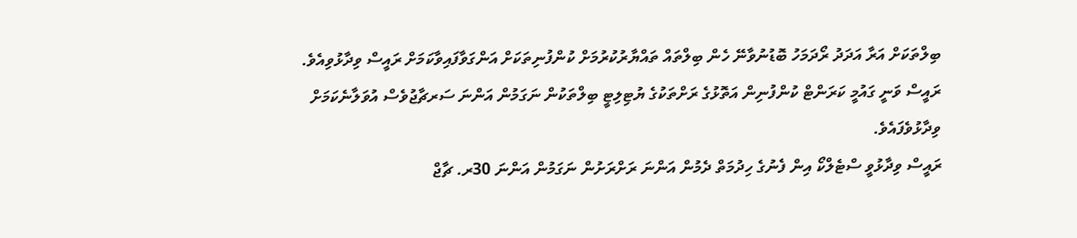ބިލްތަކަށް އަރާ އަދަދު ރޯދަމަހު ބޮޑުނުވާނޭ ހެން ބިލްތައް ތައްޔާރުކުރުމަށް ކުންފުނިތަކަށް އަންގަވާފައިވާކަމަށް ރައީސް ވިދާޅުވިއެވެ.
ރައީސް ވަނީ ގައުމީ ކަރަންޓް ކުންފުނިން އަތޮޅުގެ ރަށްތަކުގެ ޔުޓިލިޓީ ބިލްތަކުން ނަގަމުން އަންނަ ސަރޗާޖުވެސް އުވަލާނެކަމަށް ވިދާޅުވެފައެވެ.
ރައީސް ވިދާޅުވީ ސްޓެލްކޯ އިން ފެނުގެ ހިދުމަތް ދެމުން އަންނަ ރަށްރަށުން ނަގަމުން އަންނަ 30ރ. ޗާޖް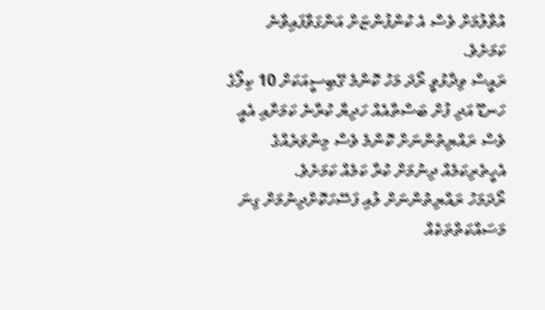އުވާލުމަށް ވެސް އެ ކުންފުންޏަށް އަންގަވާފައިވާނެ ކަމަށެވެ.
ރައީސް ވިދާޅުވީ ރޯދަ މަހު ކޮންމެ ގޭބިސީއަކަށް 10 ކިލޯގެ ހަނޑޫ އަދި ފުށް ބަސްތާއެއް ހަދިޔާ ކުރާނެ ކަމަށާއި އެއީ ވެސް ރައްޔިތުންނަށް ކޮންމެ ވެސް މިންވަރެއްގެ އެހީތެރިކަމެއް ދިނުމަށް ކުރާ ކަމެއް ކަމަށެވެ.
ރޯދަމަހު ރައްޔިތުންނަށް ލުއި ފަސޭހަކޮށްދިނުމަށް ގިނަ މަސައްކަތްތަކެއް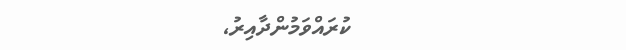ކުރައްވަމުންދާއިރު،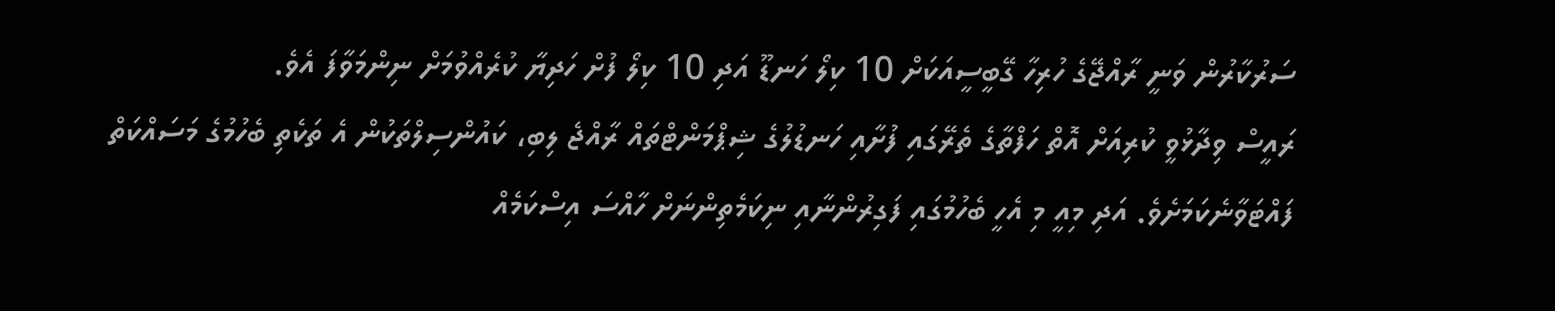ސަރުކާރުން ވަނީ ރާއްޖޭގެ ހުރިހާ ގޭބީސީއަކަށް 10 ކިލޯ ހަނޑޫ އަދި 10 ކިލޯ ފުށް ހަދިޔާ ކުރެއްވުމަށް ނިންމަވާފަ އެވެ.
ރައީސް ވިދާޅުވީ ކުރިއަށް އޮތް ހަފްތާގެ ތެރޭގައި ފުށާއި ހަނޑުލުގެ ޝިޕްމަންޓްތައް ރާއްޖެ ލިބި، ކައުންސިލްތަކުން އެ ތަކެތި ބެހުމުގެ މަސައްކަތް ފައްޓަވާނެކަމަށެވެ. އަދި މިއީ މި އެހީ ބެހުމުގައި ފަގިރުންނާއި ނިކަމެތިންނަށް ހާއްސަ އިސްކަމެއް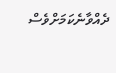ދެއްވާނެކަމަށްވެސް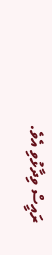ރައީސް ވިދާޅުވި އެވެ.